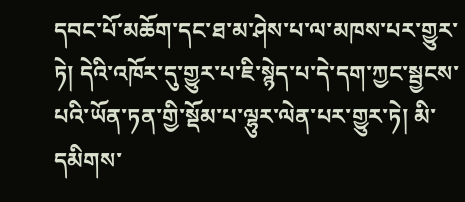དབང་པོ་མཆོག་དང་ཐ་མ་ཤེས་པ་ལ་མཁས་པར་གྱུར་ཏེ། དེའི་འཁོར་དུ་གྱུར་པ་ཇི་སྙེད་པ་དེ་དག་ཀྱང་སྦྱངས་པའི་ཡོན་ཏན་གྱི་སྡོམ་པ་ལྷུར་ལེན་པར་གྱུར་ཏེ། མི་དམིགས་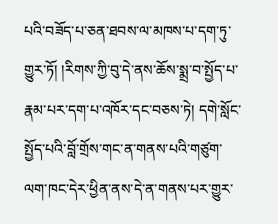པའི་བཟོད་པ་ཅན་ཐབས་ལ་མཁས་པ་དག་ཏུ་གྱུར་ཏོ། །རིགས་ཀྱི་བུ་དེ་ནས་ཆོས་སྨྲ་བ་སྤྱོད་པ་རྣམ་པར་དག་པ་འཁོར་དང་བཅས་ཏེ། དགེ་སློང་སྤྱོད་པའི་བློ་གྲོས་གང་ན་གནས་པའི་གཙུག་ལག་ཁང་དེར་ཕྱིན་ནས་དེ་ན་གནས་པར་གྱུར་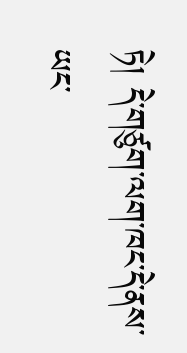ཏེ། དེ་གཙུག་ལག་ཁང་དེ་ནས་ཡང་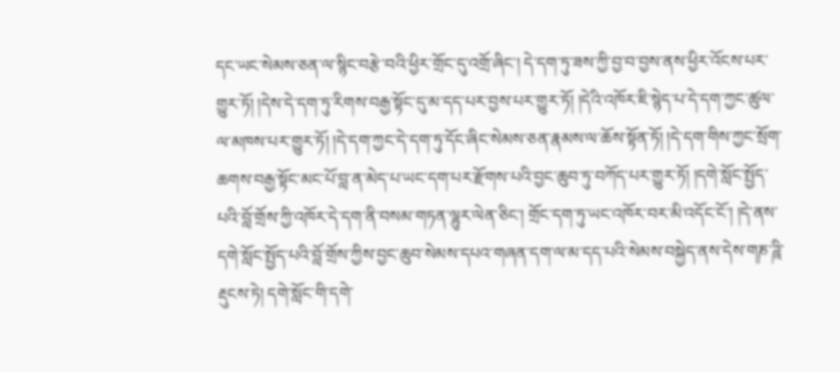དང་ཡང་སེམས་ཅན་ལ་སྙིང་བརྩེ་བའི་ཕྱིར་གྲོང་དུ་འགྲོ་ཞིང་། དེ་དག་ཏུ་ཟས་ཀྱི་བྱ་བ་བྱས་ནས་ཕྱིར་འོངས་པར་གྱུར་ཏོ། །དེས་དེ་དག་ཏུ་རིགས་བརྒྱ་སྟོང་དུ་མ་དད་པར་བྱས་པར་གྱུར་ཏོ། །དེའི་འཁོར་ཇི་སྙེད་པ་དེ་དག་ཀྱང་ཚུལ་ལ་མཁས་པར་གྱུར་ཏོ། །དེ་དག་ཀྱང་དེ་དག་ཏུ་དོང་ཞིང་སེམས་ཅན་རྣམས་ལ་ཆོས་སྟོན་ཏོ། །དེ་དག་གིས་ཀྱང་སྲོག་ཆགས་བརྒྱ་སྟོང་མང་པོ་བླ་ན་མེད་པ་ཡང་དག་པར་རྫོགས་པའི་བྱང་ཆུབ་ཏུ་བཀོད་པར་གྱུར་ཏོ། །དགེ་སློང་སྤྱོད་པའི་བློ་གྲོས་ཀྱི་འཁོར་དེ་དག་ནི་བསམ་གཏན་ལྷུར་ལེན་ཅིང་། གྲོང་དག་ཏུ་ཡང་འཁོར་བར་མི་འདོང་ངོ་། །དེ་ནས་དགེ་སློང་སྤྱོད་པའི་བློ་གྲོས་ཀྱིས་བྱང་ཆུབ་སེམས་དཔའ་གཞན་དག་ལ་མ་དད་པའི་སེམས་བསྐྱེད་ནས་དེས་གཎ་ཌཱི་རྡུངས་ཏེ། དགེ་སློང་གི་དགེ་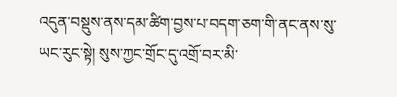འདུན་བསྡུས་ནས་དམ་ཚིག་བྱས་པ་བདག་ཅག་གི་ནང་ནས་སུ་ཡང་རུང་སྟེ། སུས་ཀྱང་གྲོང་དུ་འགྲོ་བར་མི་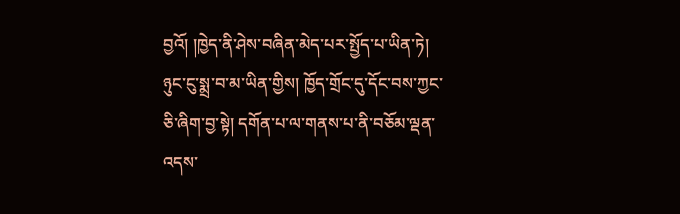བྱའོ། །ཁྱེད་ནི་ཤེས་བཞིན་མེད་པར་སྤྱོད་པ་ཡིན་ཏེ། ཉུང་ངུ་སྨྲ་བ་མ་ཡིན་གྱིས། ཁྱོད་གྲོང་དུ་དོང་བས་ཀྱང་ཅི་ཞིག་བྱ་སྟེ། དགོན་པ་ལ་གནས་པ་ནི་བཅོམ་ལྡན་འདས་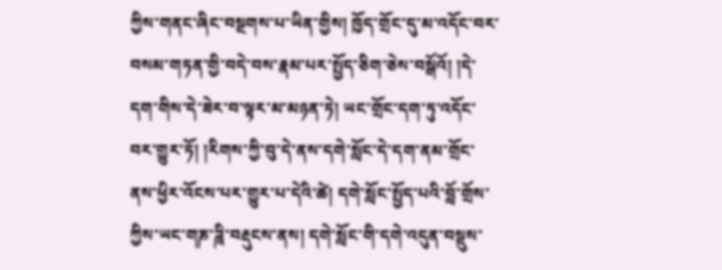ཀྱིས་གནང་ཞིང་བསྔགས་པ་ཡིན་གྱིས། ཁྱོད་གྲོང་དུ་མ་འདོང་བར་བསམ་གཏན་གྱི་བདེ་བས་རྣམ་པར་སྤྱོད་ཅིག་ཅེས་བསྒོའོ། །དེ་དག་གིས་དེ་ཟེར་བ་ལྟར་མ་མཉན་ཏེ། ཡང་གྲོང་དག་ཏུ་འདོང་བར་གྱུར་ཏོ། །རིགས་ཀྱི་བུ་དེ་ནས་དགེ་སློང་དེ་དག་ནམ་གྲོང་ནས་ཕྱིར་འོངས་པར་གྱུར་པ་དེའི་ཚེ། དགེ་སློང་སྤྱོད་པའི་བློ་གྲོས་ཀྱིས་ཡང་གཎ་ཌཱི་བརྡུངས་ནས། དགེ་སློང་གི་དགེ་འདུན་བསྡུས་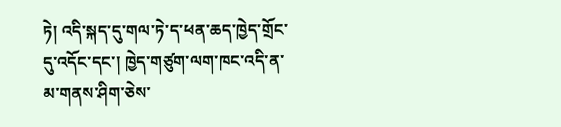ཏེ། འདི་སྐད་དུ་གལ་ཏེ་ད་ཕན་ཆད་ཁྱེད་གྲོང་དུ་འདོང་དང་། ཁྱེད་གཙུག་ལག་ཁང་འདི་ན་མ་གནས་ཤིག་ཅེས་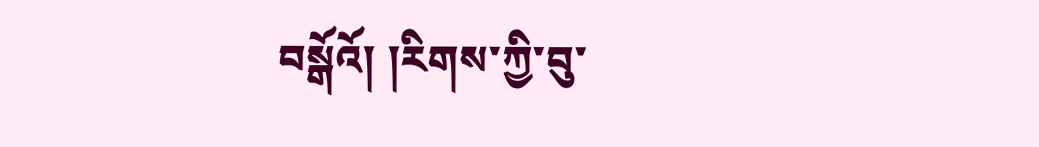བསྒོའོ། །རིགས་ཀྱི་བུ་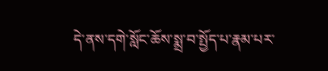དེ་ནས་དགེ་སློང་ཆོས་སྨྲ་བ་སྤྱོད་པ་རྣམ་པར་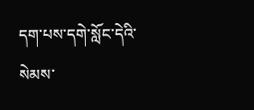དག་པས་དགེ་སློང་དེའི་སེམས་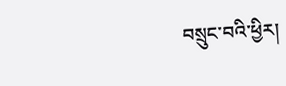བསྲུང་བའི་ཕྱིར།